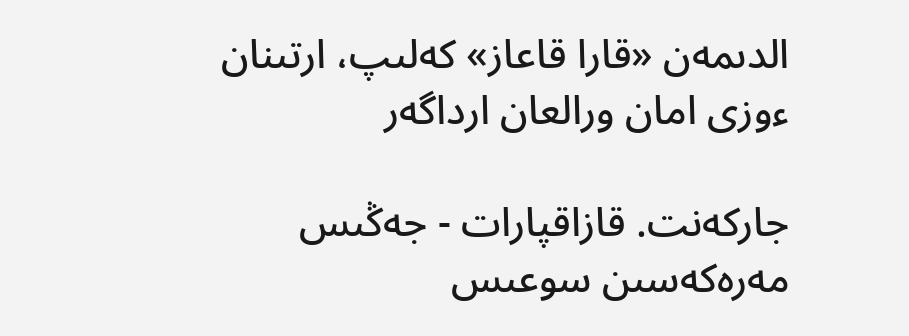الدىمەن «قارا قاعاز» كەلىپ، ارتىنان ءوزى امان ورالعان ارداگەر

جاركەنت. قازاقپارات - جەڭىس مەرەكەسىن سوعىس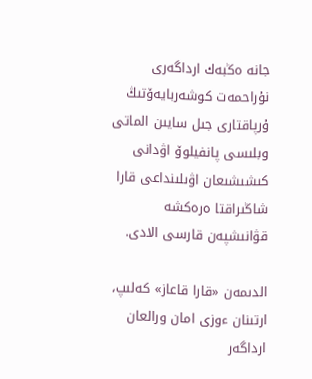جانە ەڭبەك ارداگەرى نۇراحمەت كوشەربايەۆتىڭ ۇرپاقتارى جىل سايىن الماتى وبلىسى پانفيلوۆ اۋدانى كىشىشىعان اۋىلىنداعى قارا شاڭىراقتا ەرەكشە قۋانىشپەن قارسى الادى.

الدىمەن «قارا قاعاز» كەلىپ، ارتىنان ءوزى امان ورالعان ارداگەر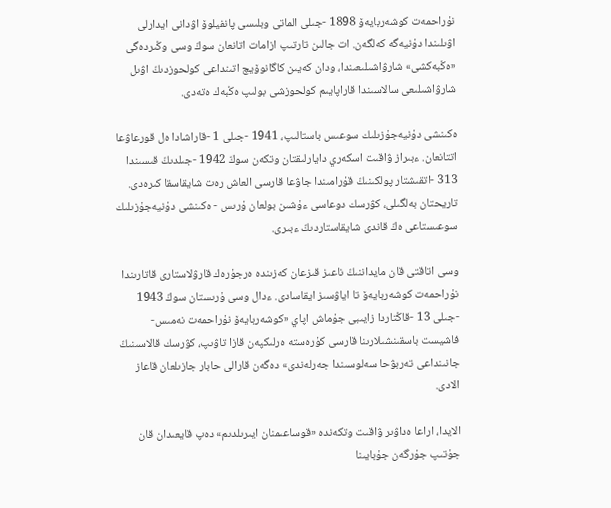نۇراحمەت كوشەربايەۆ 1898 -جىلى الماتى وبلىسى پانفيلوۆ اۋدانى ايدارلى اۋىلىندا دۇنيەگە كەلگەن. ات جالىن تارتىپ ازامات اتانعان سوڭ وسى وڭىردەگى «ەڭبەكشى» شارۋاشىلىعىندا، ودان كەيىن كاگانوۆيچ اتىنداعى كولحوزدىڭ اۋىل شارۋاشىلىعى سالاسىندا قاراپايىم كولحوزشى بولىپ ەڭبەك ەتەدى.

ەكىنشى دۇنيەجۇزىلىك سوعىس باستالىپ، 1941 -جىلى 1 -قاراشادا ەل قورعاۋعا اتتانعان. ءبىراز ۋاقىت اسكەري دايارلىقتان وتكەن سوڭ 1942 -جىلدىڭ قىسىندا 313 -اتقىشتار پولكىنىڭ قۇرامىندا جاۋعا قارسى العاش رەت شايقاسقا كىرەدى. تاريحتان بەلگىلى، كۋرسك دوعاسى ءۇشىن بولعان ۇرىس - ەكىنشى دۇنيەجۇزىلىك سوعىستاعى ەڭ قاندى شايقاستاردىڭ ءبىرى.

وسى اتاقتى قان مايداننىڭ ناعىز قىزعان كەزىندە ەرجۇرەك قارۋلاستارى قاتارىندا نۇراحمەت كوشەربايەۆ تا اياۋسىز ايقاسادى. ءدال وسى ۇرىستان سوڭ 1943 -جىلى 13 -قاڭتاردا زايىبى جۇماش اپاي «كوشەربايەۆ نۇراحمەت نەمىس- فاشيست باسقىنشىلارىنا قارسى كۇرەستە ەرلىكپەن قازا تاۋىپ، كۋرسك قالاسىنىڭ جانىنداعى تەربۋحا سەلوسىندا جەرلەندى» دەگەن قارالى حابار جازىلعان قاعاز الادى.

الايدا، اراعا ەداۋىر ۋاقىت وتكەندە «قوساعىمنان ايىرىلدىم» دەپ قايعىدان قان جۇتىپ جۇرگەن جۇبايىنا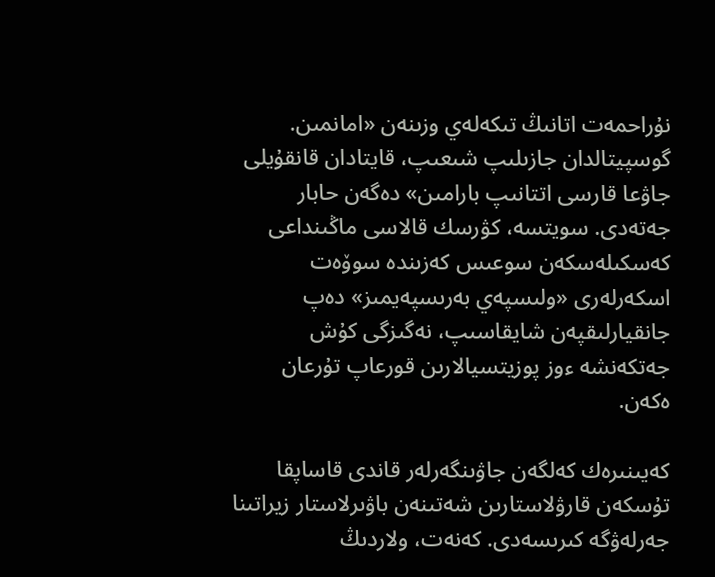نۇراحمەت اتانىڭ تىكەلەي وزىنەن «امانمىن. گوسپيتالدان جازىلىپ شىعىپ، قايتادان قانقۇيلى جاۋعا قارسى اتتانىپ بارامىن» دەگەن حابار جەتەدى. سويتسە، كۋرسك قالاسى ماڭىنداعى كەسكىلەسكەن سوعىس كەزىندە سوۆەت اسكەرلەرى «ولىسپەي بەرىسپەيمىز» دەپ جانقيارلىقپەن شايقاسىپ، نەگىزگى كۇش جەتكەنشە ءوز پوزيتسيالارىن قورعاپ تۇرعان ەكەن.

كەيىنىرەك كەلگەن جاۋىنگەرلەر قاندى قاساپقا تۇسكەن قارۋلاستارىن شەتىنەن باۋىرلاستار زيراتىنا جەرلەۋگە كىرىسەدى. كەنەت، ولاردىڭ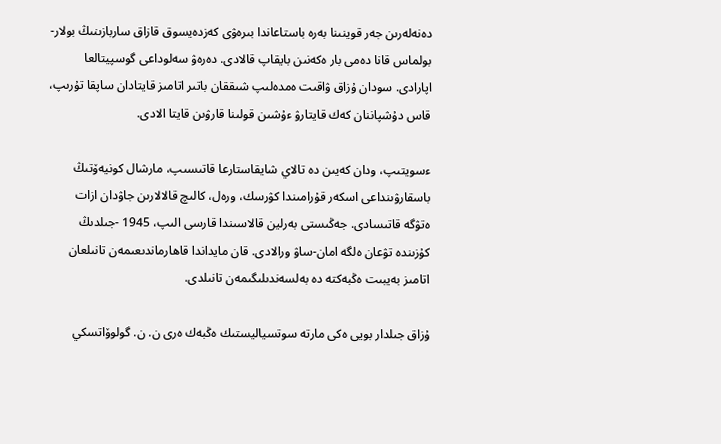دەنەلەرىن جەر قوينىنا بەرە باستاعاندا بىرەۋى كەزدەيسوق قازاق ساربازىنىڭ بولار-بولماس قانا دەمى بار ەكەنىن بايقاپ قالادى. دەرەۋ سەلوداعى گوسپيتالعا اپارادى. سودان ۇزاق ۋاقىت ەمدەلىپ شىققان باتىر اتامىز قايتادان ساپقا تۇرىپ، قاس دۇشپاننان كەك قايتارۋ ءۇشىن قولىنا قارۋىن قايتا الادى.

ءسويتىپ، ودان كەيىن دە تالاي شايقاستارعا قاتىسىپ، مارشال كونيەۆتىڭ باسقارۋىنداعى اسكەر قۇرامىندا كۋرسك، ورەل، كالىچ قالالارىن جاۋدان ازات ەتۋگە قاتىسادى. جەڭىستى بەرلين قالاسىندا قارسى الىپ، 1945 -جىلدىڭ كۇزىندە تۋعان ەلگە امان-ساۋ ورالادى. قان مايداندا قاھارماندىعىمەن تانىلعان اتامىز بەيبىت ەڭبەكتە دە بەلسەندىلىگىمەن تانىلدى.

ۇزاق جىلدار بويى ەكى مارتە سوتسياليستىك ەڭبەك ەرى ن. ن. گولوۆاتسكي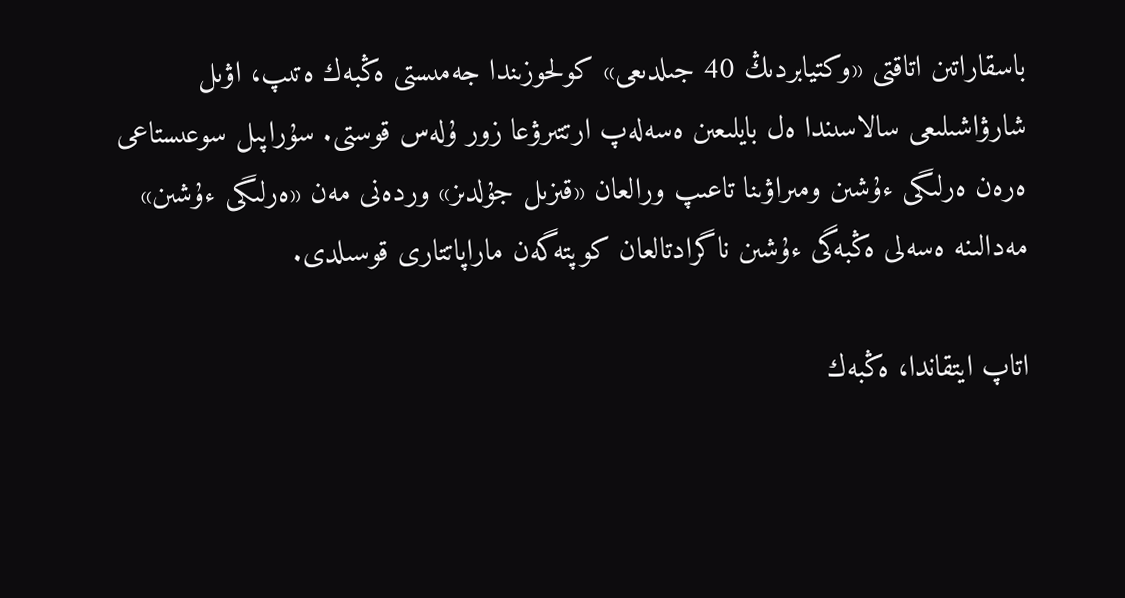باسقاراتىن اتاقتى «وكتيابردىڭ 40 جىلدىعى» كولحوزىندا جەمىستى ەڭبەك ەتىپ، اۋىل شارۋاشىلىعى سالاسىندا ەل بايلىعىن ەسەلەپ ارتتىرۋعا زور ۇلەس قوستى. سۇراپىل سوعىستاعى ەرەن ەرلىگى ءۇشىن ومىراۋىنا تاعىپ ورالعان «قىزىل جۇلدىز» وردەنى مەن «ەرلىگى ءۇشىن» مەدالىنە ەسەلى ەڭبەگى ءۇشىن ناگرادتالعان كوپتەگەن ماراپاتتارى قوسىلدى.

اتاپ ايتقاندا، ەڭبەك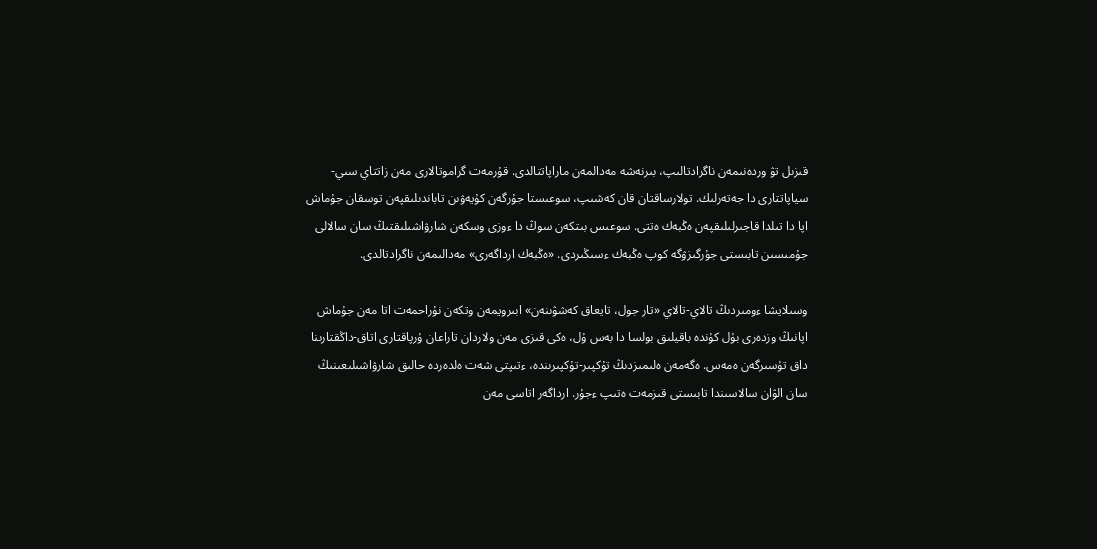قىزىل تۋ وردەنىمەن ناگرادتالىپ، بىرنەشە مەدالمەن ماراپاتتالدى. قۇرمەت گراموتالارى مەن زاتتاي سىي-سياپاتتارى دا جەتەرلىك. تولارساقتان قان كەشىپ، سوعىستا جۇرگەن كۇيەۋىن تاباندىلىقپەن توسقان جۇماش اپا دا تىلدا قاجىرلىلىقپەن ەڭبەك ەتتى. سوعىس بىتكەن سوڭ دا ءوزى وسكەن شارۋاشىلىقتىڭ سان سالالى جۇمىسىن تابىستى جۇرگىزۋگە كوپ ەڭبەك ءسىڭىردى. «ەڭبەك ارداگەرى» مەدالىمەن ناگرادتالدى.

وسىلايشا ءومىردىڭ تالاي-تالاي «تار جول، تايعاق كەشۋىنەن» ابىرويمەن وتكەن نۇراحمەت اتا مەن جۇماش اپانىڭ وزدەرى بۇل كۇندە باقيلىق بولسا دا بەس ۇل، ەكى قىزى مەن ولاردان تاراعان ۇرپاقتارى اتاق-داڭقتارىنا داق تۇسىرگەن ەمەس. ەگەمەن ەلىمىزدىڭ تۇكپىر-تۇكپىرىندە، ءتىپتى شەت ەلدەردە حالىق شارۋاشىلىعىنىڭ سان الۋان سالاسىندا تابىستى قىزمەت ەتىپ ءجۇر. ارداگەر اتاسى مەن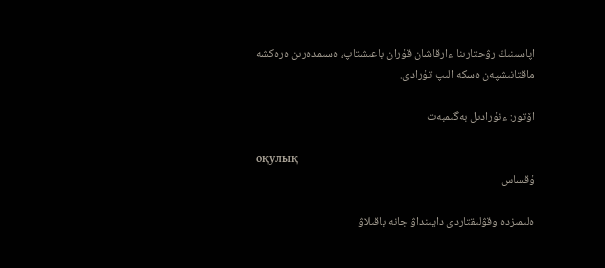اپاسىنىڭ رۋحتارىنا ءارقاشان قۇران باعىشتاپ، ەسىمدەرىن ەرەكشە ماقتانىشپەن ەسكە الىپ تۇرادى.

اۆتور: ءنۇرادىل بەگىمبەت

оқулық
ۇقساس

ەلىمىزدە وقۋلىقتاردى دايىنداۋ جانە باقىلاۋ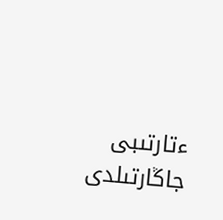ءتارتىبى جاڭارتىلدى